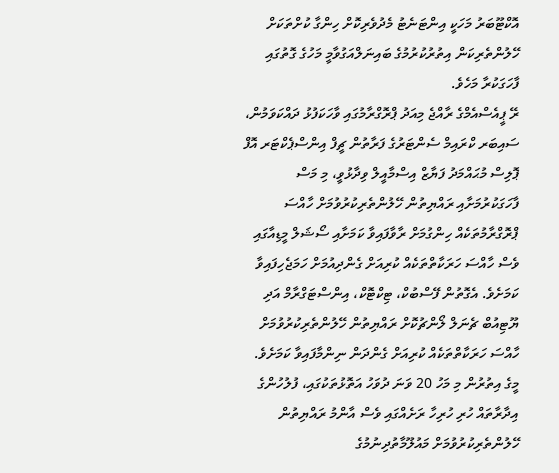އޮކްޓޫބަރު މަހަކީ އިންޓަނެޓު މެދުވެރިކޮށް ހިންގާ ކުށްތަކަށް ހޭލުންތެރިކަން އިތުރުކުރުމުގެ ބައިނަލްއަގުވާމީ މަހުގެ ގޮތުގައި ފާހަގަކުރާ މަހެވެ.
ރޭ ޕީއެސްއެމްގެ ރާއްޖެ މިއަދު ޕްރޮގްރާމުގައި ވާހަކަފުޅު ދައްކަވަމުން، ސައިބަރ ކްރައިމް ސެންޓަރުގެ ފަރާތުން ޗީފް އިންސްޕެކްޓަރ އޮފް ޕޮލިސް މުޙައްމަދު ފަޔާޒް އިސްމާއީލް ވިދާޅުވީ، މި މަސް ފާހަގަކުރުމަށާއި ރައްޔިތުން ހޭލުންތެރިކުރުވުމަށް ހާއްސަ ޕްރޮގްރާމުތަކެއް ހިންގުމަށް ރާވާފައިވާ ކަމަށާއި ސޯޝަލް މީޑިއާގައި ވެސް ހާއްސަ ހަރަކާތްތަކެއް ކުރިއަށް ގެންދިއުމަށް ހަމަޖެހިފައިވާ ކަމަށެވެ. އެގޮތުން ފޭސްބުކް، ޓިކްޓޮކް، އިންސްޓަގްރާމް އަދި ޔޫޓިއުބް ޗެނަލް ލޯންޗުކޮށް ރައްޔިތުން ހޭލުންތެރިކުރުވުމަށް ހާއްސަ ހަރަކާތްތަކެއް ކުރިއަށް ގެންދަން ނިންމާފައިވާ ކަމަށެވެ.
މީގެ އިތުރުން މި މަހު 20 ވަނަ ދުވަހު އަތޮޅުތަކުގައި، ފުލުހުންގެ އިދާރާތައް ހުރި ހުރިހާ ރަށެއްގައި ވެސް އާންމު ރައްޔިތުން ހޭލުންތެރިކުރުވުމަށް މައުލޫމާތުދިނުމުގެ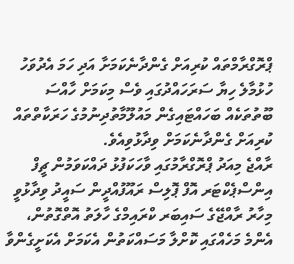ޕްރޮގްރާމްތައް ކުރިއަށް ގެންދާނެކަމަށާ އަދި ހަމަ އެދުވަހު ހުޅުމާލެ ހިޔާ ސަރަހައްދުގައި ވެސް މިކަމަށް ހާއްސަ ބޫތުތަކެއް ބަހައްޓައިގެން މައުލޫމާތުދިނުމުގެ ހަރަކާތްތައް ކުރިއަށް ގެންދާނެކަމަށް ވިދާޅުވިއެވެ.
ރާއްޖެ މިއަދު ޕްރޮގްރާމުގައި ވާހަކަފުޅު ދައްކަވަމުން ޗީފް އިންސްޕެކްޓަރ އޮފް ޕޮލިސް ރައޫފުއްދީން ސައީދު ވިދާޅުވީ މިހާރު ރާއްޖޭގެ ސައިބަރ ކްރައިމްގެ ހާލަތު އޮތްގޮތުން، އެންމެ މަހެއްގައި ކޮށްލާ މަސައްކަތުން އެކަމަށް އެކަށީގެންވާ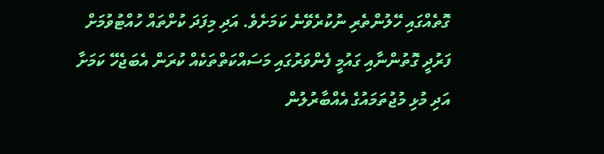ގޮތެއްގައި ހޭލުންތެރި ނުކުރެވޭނެ ކަމަށެވެ. އަދި މިފަދަ ކުށްތައް ހުއްޓުވުމަށް ފަރުދީ ގޮތުންނާއި ގައުމީ ފެންވަރުގައި މަސައްކަތްތަކެއް ކުރަން އެބަޖެހޭ ކަމަށާ އަދި މުޅި މުޖުތަމައުގެ އެއްބާރުލުން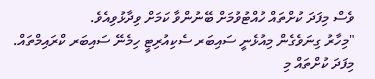ވެސް މިފަދަ ކުށްތައް ހުއްޓުވުމަށް ބޭނުންވާ ކަމަށް ވިދާޅުވިއެވެ.
"މިހާރު ގިނަވެގެން މިއުޅެނީ ސައިބަރ ސެކިއުރިޓީ ހިމެނޭ ސައިބަރ ކްރައިމްތައް. މިފަދަ ކުށްތައް މި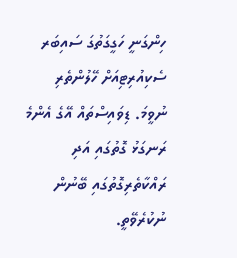ހިންގަނީ ހަގީގަތުގަ ސައިބަރ ސެކިއުރިޓިއަށް ހޭލުންތެރި ނުވީމަ. ޑިވައިސްތައް އޭގެ އެންމެ ރަނގަޅު ގޮތުގައި އަދި ރައްކާތެރިގޮތުގައި ބޭނުން ނުކުރެވޭތީ.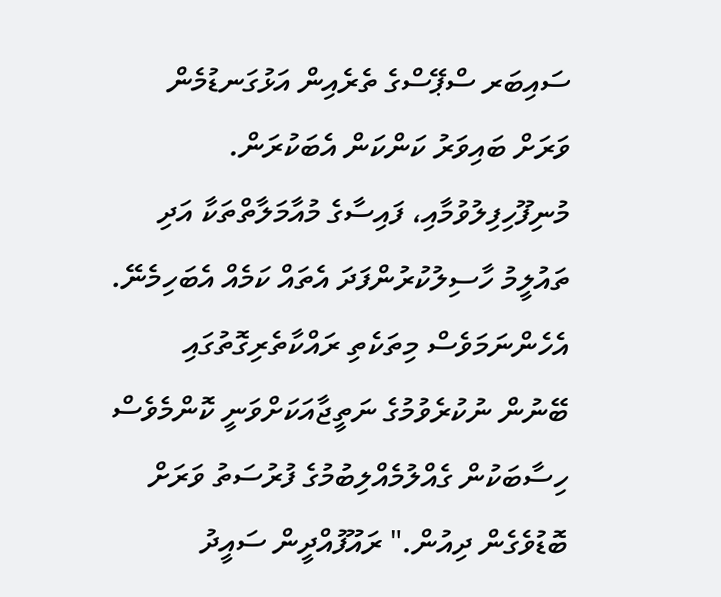ސައިބަރ ސްޕޭސްގެ ތެރެއިން އަޅުގަނޑުމެން ވަރަށް ބައިވަރު ކަންކަން އެބަކުރަން. މުނިފޫހިފިލުވުމާއި، ފައިސާގެ މުއާމަލާތްތަކާ އަދި ތައުލީމު ހާސިލުކުރުންފަދަ އެތައް ކަމެއް އެބަހިމެނޭ. އެހެންނަމަވެސް މިތަކެތި ރައްކާތެރިގޮތުގައި ބޭނުން ނުކުރެވުމުގެ ނަތީޖާއަކަށްވަނީ ކޮންމެވެސް ހިސާބަކުން ގެއްލުމެއްލިބުމުގެ ފުރުސަތު ވަރަށް ބޮޑުވެގެން ދިއުން." ރައޫފުއްދީން ސައީދު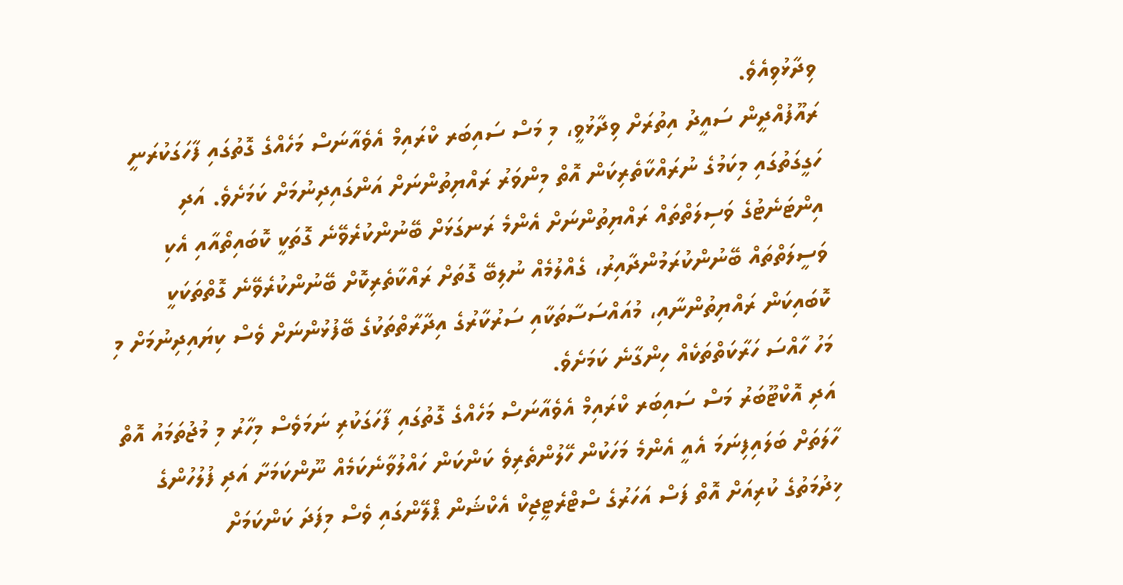ވިދާޅުވިއެވެ.
ރައޫފުއްދީން ސައީދު އިތުރަށް ވިދާޅުވީ، މި މަސް ސައިބަރ ކްރައިމް އެވެއާނަސް މަހެއްގެ ގޮތުގައި ފާހަގަކުރަނީ ހަގީގަތުގައި މިކަމުގެ ނުރައްކާތެރިކަން އޮތް މިންވަރު ރައްޔިތުންނަށް އަންގައިދިނުމަށް ކަމަށެވެ. އަދި އިންޓަނެޓުގެ ވަސިލަތްތައް ރައްޔިތުންނަށް އެންމެ ރަނގަޅަށް ބޭނުންކުރެވޭނެ ގޮތަކީ ކޮބައިތޯއާއި އެކި ވަސީލަތްތައް ބޭނުންކުރަމުންދާއިރު، ގެއްލުމެއް ނުލިބޭ ގޮތަށް ރައްކާތެރިކޮށް ބޭނުންކުރެވޭނެ ގޮތްތަކަކީ ކޮބައިކަން ރައްޔިތުންނާއި، މުއައްސަސާތަކާއި ސަރުކާރުގެ އިދާރާތްތަކުގެ ބޭފުޅުންނަށް ވެސް ކިޔައިދިނުމަށް މި މަހު ހާއްސަ ހަރާކަތްތަކެއް ހިންގާނެ ކަމަށެވެ.
އަދި އޮކްޓޫބަރު މަސް ސައިބަރ ކްރައިމް އެވެއާނަސް މަހެއްގެ ގޮތުގައި ފާހަގަކުރި ނަމަވެސް މިހާރު މި މުޖުތަމައު އޮތް ހާލަތަށް ބަލައިފިނަމަ އެއީ އެންމެ މަހަކުން ހޭލުންތެރިވެ ކަންކަން ހައްލުވާނެކަމެއް ނޫންކަމަށާ އަދި ފުލުހުންގެ ޚިދުމަތުގެ ކުރިއަށް އޮތް ފަސް އަހަރުގެ ސްޓްރެޓީޖިކް އެކްޝަން ޕްލޭންގައި ވެސް މިފަދަ ކަންކަމަށް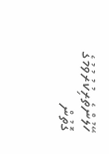ހޭލުންތެރިކުރުވުމުގެ ގޮތުން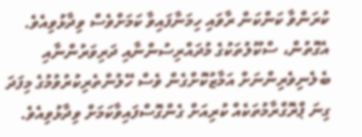ކުރަންވާ ކަންކަން ރާވައި ހިމަނާފައިވާ ކަމަށްވެސް ވިދާޅުވިއެވެ. އެގޮތުން، ސްކޫލުތަކުގެ މުދައްރިސުންނާއި ދަރިވަރުންނާއި ބެލެނިވެރިންނަށް އަމާޒުކޮށްގެން ވެސް ހޭލުންތެރިކުރުވުމުގެ މިފަދަ ގިނަ ޕްރޮގްރާމުތަކެއް ކުރިއަށް ގެންގޮސްފައިވާކަމަށް ވިދާޅުވިއެވެ.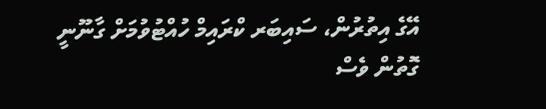އޭގެ އިތުރުން، ސައިބަރ ކްރައިމް ހުއްޓުވުމަށް ގާނޫނީ ގޮތުން ވެސް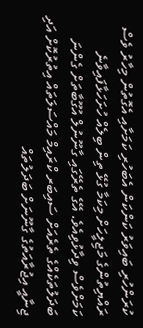ކުރަންހުރި ބައިވަރު ކަންކަން އެބަހުރި ކަމަށާއި އެގޮތުން މިހާރު ވެސް ރައްޔިތުންގެ މަޖިލީހަށް މިކަމާ ގުޅޭ ތިން ބިލެއް ހުށަހަޅާފައިވާނެ ކަމަށްވެސް ވިދާޅުވިއެވެ. އޭގެ ތެރޭގައި ގާނޫނުލް އުގޫބާތަށް ގެންނަ ބަދަލުތަކެއްގެ ތެރެއަށް ސައިބަރ ކްރައިމް މައްސަލަތައް އިތުރުކޮށް އަދި ޖިނާއީ އިޖުރާއަތުގެ ގާނޫނަށް ބަދަލުތައް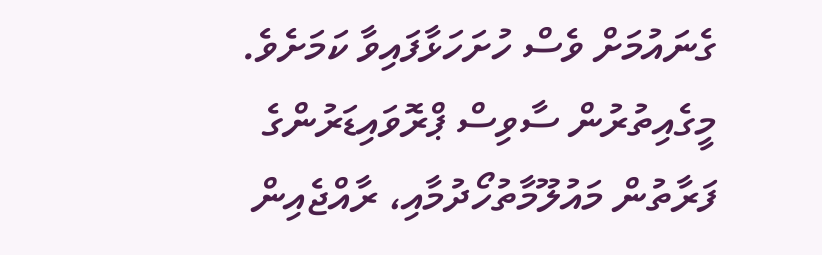ގެނައުމަށް ވެސް ހުށަހަޅާފައިވާ ކަމަށެވެ. މީގެއިތުރުން ސާވިސް ޕްރޮވައިޑަރުންގެ ފަރާތުން މައުލޫމާތުހޯދުމާއި، ރާއްޖެއިން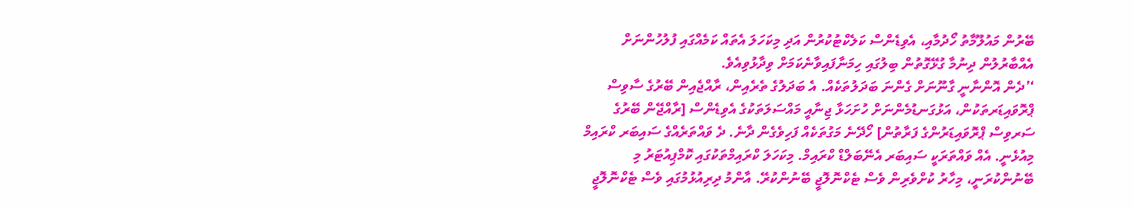ބޭރުން މައުލޫމާތު ހޯދުމާއި، އެވިޑެންސް ކަލެކްޓުކުރުން އަދި މިކަހަލަ އެތައް ކަމެއްގައި ފުލުހުންނަށް އެއްބާރުލުން ދިނުމާ ގުޅޭގޮތުން ބިލުގައި ހިމަނާފައިވާނެކަމަށް ވިދާޅުވިއެވެ.
‘’ދެން އޮންނާނީ ގާނޫނަށް ގެންނަ ބަދަލުތަކެއް. އެ ބަދަލުގެ ތެރެއިން، ރާއްޖެއިން ބޭރުގެ ސާވިސް ޕްރޮވައިޑަރތަކުން، އަޅުގަނޑުމެންނަށް ހުށަހަޅާ ޖިނާއީ މައްސަލަތަކުގެ އެވިޑެންސް [ރާއްޖޭން ބޭރުގެ ސަރވިސް ޕްރޮވައިޑަރުންގެ ފަރާތުން] ހޯދޭނެ މަގުތަކެއް ފަހިވެގެން ދާނެ. ދެ ވައްތަރެއްގެ ސައިބަރ ކްރައިމް މިއުޅެނީ. އެއް ވައްތަރަކީ ސައިބަރ އެނޭބަލްޑް ކްރައިމް. މިކަހަލަ ކްރައިމްތަކުގައި ކޮމްޕިއުޓަރު މި ބޭނުންކުރަނީ، މިހާރު ކުށްވެރިން ވެސް ޓެކްނޮލޮޖީ ބޭނުންކުރޭ. އާންމު ދިރިއުޅުމުގައި ވެސް ޓެކްނޮލޮޖީ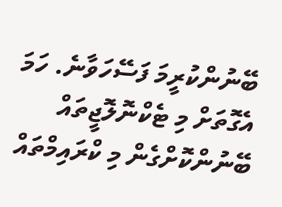ބޭނުންކުރީމަ ފަސޭހަވާނެ. ހަމަ އެގޮތަށް މި ޓެކްނޮލޮޖީތައް ބޭނުންކޮށްގެން މި ކްރައިމްތައް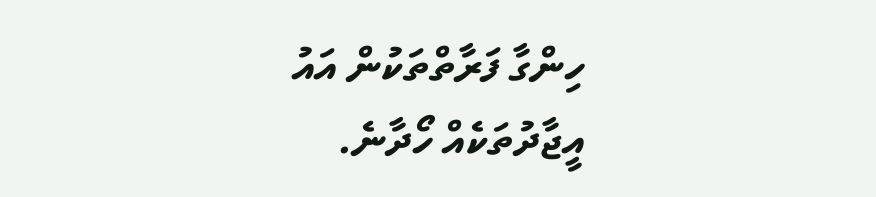ހިންގާ ފަރާތްތަކުން އައު އީޖާދުތަކެއް ހޯދާނެ.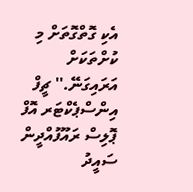އެކި ގޮތްގޮތަށް މި ކުށްތަކަށް އަރައިގަނޭ.'' ޗީފް އިންސްޕެކްޓަރ އޮފް ޕޮލިސް ރައޫފުއްދީން ސައީދު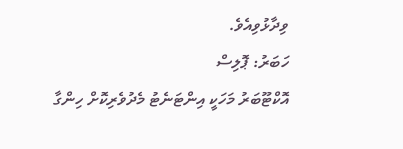ވިދާޅުވިއެވެ.
ހަބަރު: ޕޮލިސް
އޮކްޓޫބަރު މަހަކީ އިންޓަނެޓު މެދުވެރިކޮށް ހިންގާ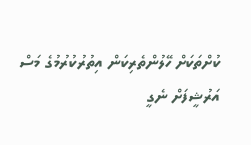ކުށްތަކަށް ހޭލުންތެރިކަން އިތުރުކުރުމުގެ މަސް
އަރުޝީފަށް ނެގީ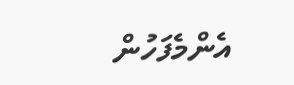އެންމެފަހުން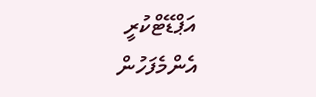އަޕްޑޭޓްކުރީ
އެންމެފަހުން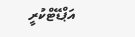އަޕްޑޭޓްކުރީ